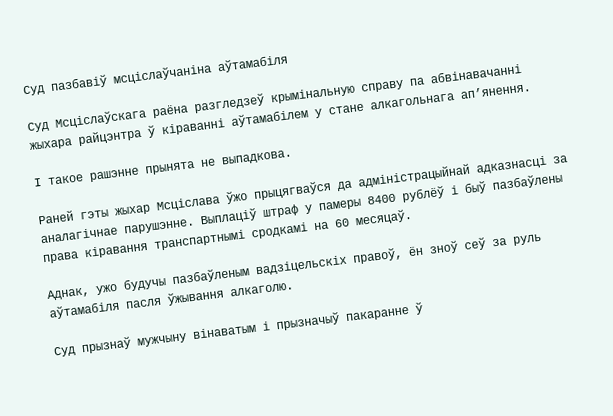Суд пазбавіў мсціслаўчаніна аўтамабіля

Суд Мсціслаўскага раёна разгледзеў крымінальную справу па абвінавачанні жыхара райцэнтра ў кіраванні аўтамабілем у стане алкагольнага ап’янення.

І такое рашэнне прынята не выпадкова.

Раней гэты жыхар Мсціслава ўжо прыцягваўся да адміністрацыйнай адказнасці за аналагічнае парушэнне. Выплаціў штраф у памеры 8400 рублёў і быў пазбаўлены права кіравання транспартнымі сродкамі на 60 месяцаў.

Аднак, ужо будучы пазбаўленым вадзіцельскіх правоў, ён зноў сеў за руль аўтамабіля пасля ўжывання алкаголю.

Суд прызнаў мужчыну вінаватым і прызначыў пакаранне ў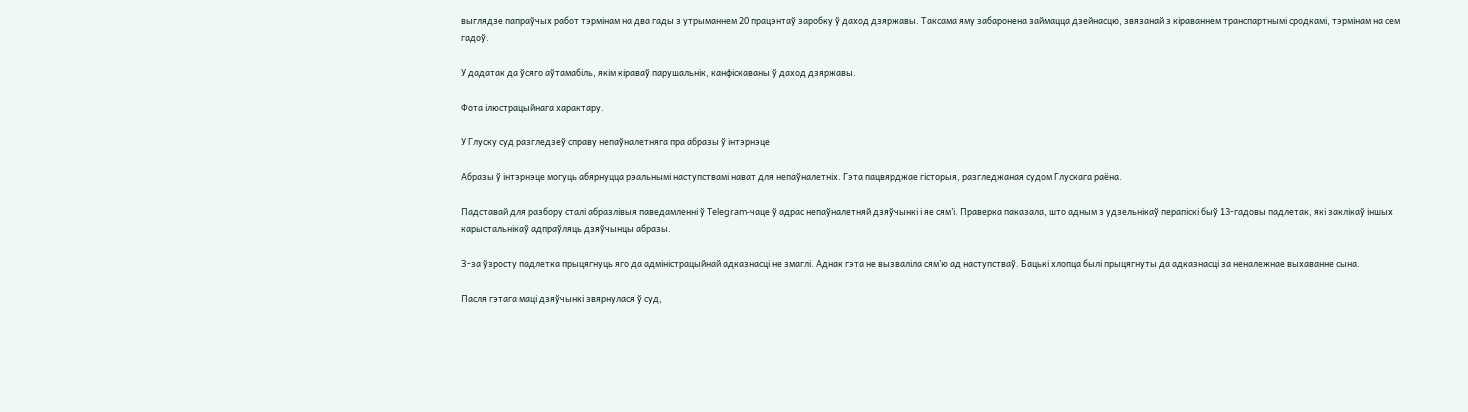выглядзе папраўчых работ тэрмінам на два гады з утрыманнем 20 працэнтаў заробку ў даход дзяржавы. Таксама яму забаронена займацца дзейнасцю, звязанай з кіраваннем транспартнымі сродкамі, тэрмінам на сем гадоў.

У дадатак да ўсяго аўтамабіль, якім кіраваў парушальнік, канфіскаваны ў даход дзяржавы.

Фота ілюстрацыйнага характару.

У Глуску суд разгледзеў справу непаўналетняга пра абразы ў інтэрнэце

Абразы ў інтэрнэце могуць абярнуцца рэальнымі наступствамі нават для непаўналетніх. Гэта пацвярджае гісторыя, разгледжаная судом Глускага раёна.

Падставай для разбору сталі абразлівыя паведамленні ў Telegram-чаце ў адрас непаўналетняй дзяўчынкі і яе сям’і. Праверка паказала, што адным з удзельнікаў перапіскі быў 13-гадовы падлетак, які заклікаў іншых карыстальнікаў адпраўляць дзяўчынцы абразы.

З-за ўзросту падлетка прыцягнуць яго да адміністрацыйнай адказнасці не змаглі. Аднак гэта не вызваліла сям’ю ад наступстваў. Бацькі хлопца былі прыцягнуты да адказнасці за неналежнае выхаванне сына.

Пасля гэтага маці дзяўчынкі звярнулася ў суд,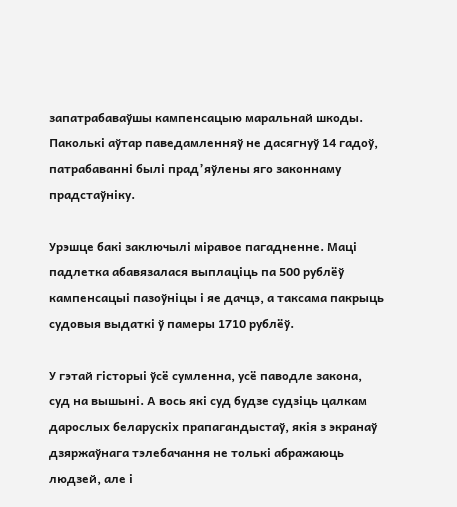запатрабаваўшы кампенсацыю маральнай шкоды. Паколькі аўтар паведамленняў не дасягнуў 14 гадоў, патрабаванні былі прад’яўлены яго законнаму прадстаўніку.

Урэшце бакі заключылі міравое пагадненне. Маці падлетка абавязалася выплаціць па 500 рублёў кампенсацыі пазоўніцы і яе дачцэ, а таксама пакрыць судовыя выдаткі ў памеры 1710 рублёў.

У гэтай гісторыі ўсё сумленна, усё паводле закона, суд на вышыні. А вось які суд будзе судзіць цалкам дарослых беларускіх прапагандыстаў, якія з экранаў дзяржаўнага тэлебачання не толькі абражаюць людзей, але і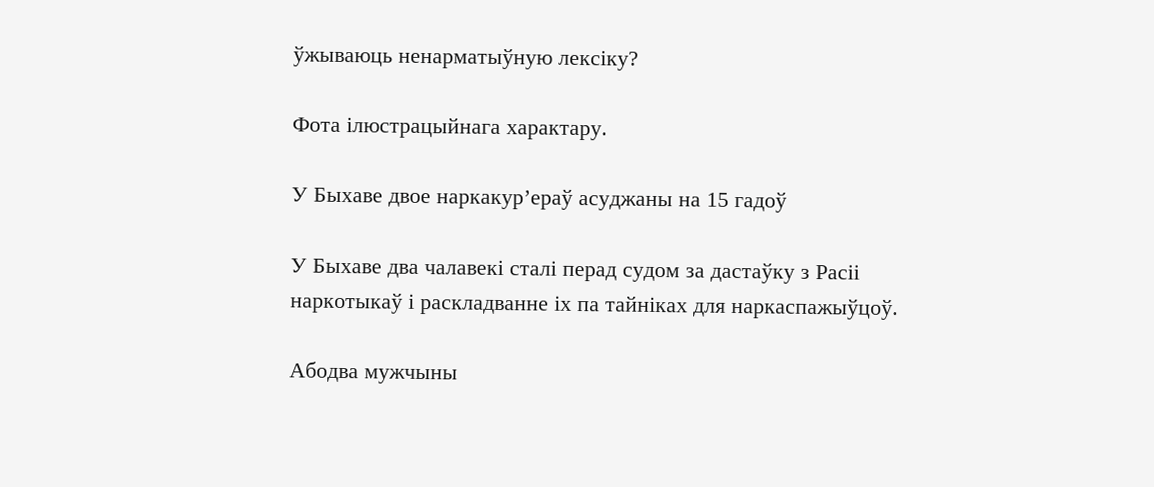ўжываюць ненарматыўную лексіку?

Фота ілюстрацыйнага характару.

У Быхаве двое наркакур’ераў асуджаны на 15 гадоў

У Быхаве два чалавекі сталі перад судом за дастаўку з Расіі наркотыкаў і раскладванне іх па тайніках для наркаспажыўцоў.

Абодва мужчыны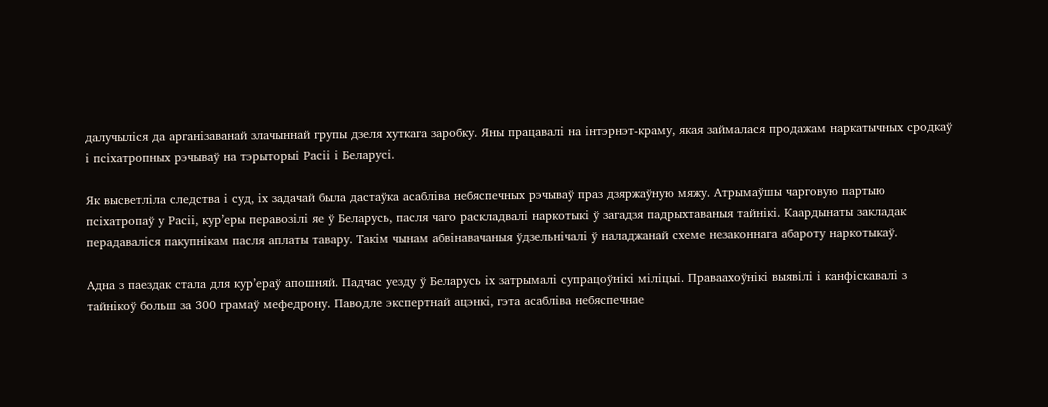далучыліся да арганізаванай злачыннай групы дзеля хуткага заробку. Яны працавалі на інтэрнэт-краму, якая займалася продажам наркатычных сродкаў і псіхатропных рэчываў на тэрыторыі Расіі і Беларусі.

Як высветліла следства і суд, іх задачай была дастаўка асабліва небяспечных рэчываў праз дзяржаўную мяжу. Атрымаўшы чарговую партыю псіхатропаў у Расіі, кур’еры перавозілі яе ў Беларусь, пасля чаго раскладвалі наркотыкі ў загадзя падрыхтаваныя тайнікі. Каардынаты закладак перадаваліся пакупнікам пасля аплаты тавару. Такім чынам абвінавачаныя ўдзельнічалі ў наладжанай схеме незаконнага абароту наркотыкаў.

Адна з паездак стала для кур’ераў апошняй. Падчас уезду ў Беларусь іх затрымалі супрацоўнікі міліцыі. Праваахоўнікі выявілі і канфіскавалі з тайнікоў больш за 300 грамаў мефедрону. Паводле экспертнай ацэнкі, гэта асабліва небяспечнае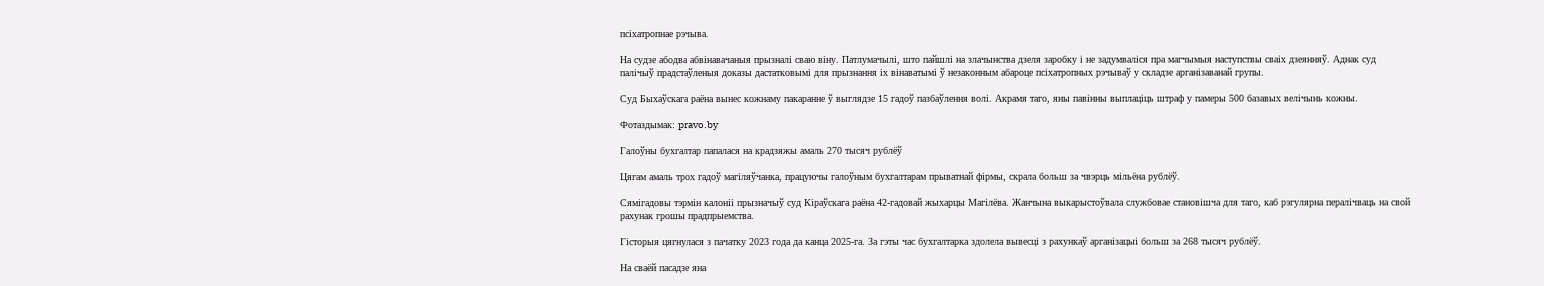псіхатропнае рэчыва.

На судзе абодва абвінавачаныя прызналі сваю віну. Патлумачылі, што пайшлі на злачынства дзеля заробку і не задумваліся пра магчымыя наступствы сваіх дзеянняў. Аднак суд палічыў прадстаўленыя доказы дастатковымі для прызнання іх вінаватымі ў незаконным абароце псіхатропных рэчываў у складзе арганізаванай групы.

Суд Быхаўскага раёна вынес кожнаму пакаранне ў выглядзе 15 гадоў пазбаўлення волі. Акрамя таго, яны павінны выплаціць штраф у памеры 500 базавых велічынь кожны.

Фотаздымак: pravo.by

Галоўны бухгалтар папалася на крадзяжы амаль 270 тысяч рублёў

Цягам амаль трох гадоў магіляўчанка, працуючы галоўным бухгалтарам прыватнай фірмы, скрала больш за чвэрць мільёна рублёў.

Сямігадовы тэрмін калоніі прызначыў суд Кіраўскага раёна 42-гадовай жыхарцы Магілёва. Жанчына выкарыстоўвала службовае становішча для таго, каб рэгулярна пералічваць на свой рахунак грошы прадпрыемства.

Гісторыя цягнулася з пачатку 2023 года да канца 2025-га. За гэты час бухгалтарка здолела вывесці з рахункаў арганізацыі больш за 268 тысяч рублёў.

На сваёй пасадзе яна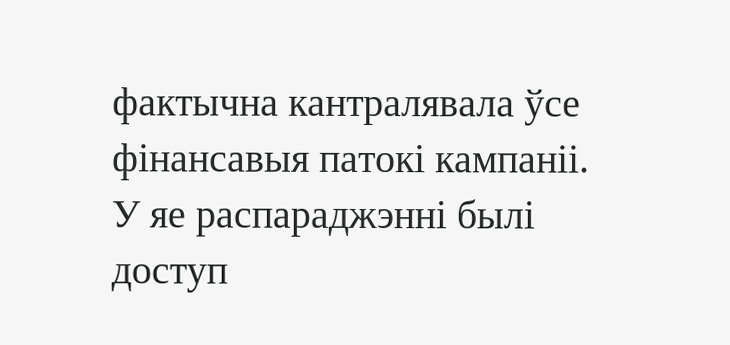фактычна кантралявала ўсе фінансавыя патокі кампаніі. У яе распараджэнні былі доступ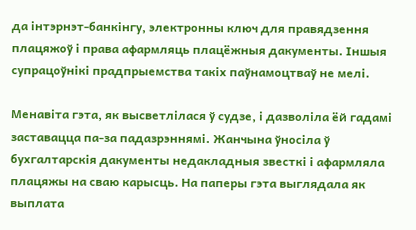да інтэрнэт-банкінгу, электронны ключ для правядзення плацяжоў і права афармляць плацёжныя дакументы. Іншыя супрацоўнікі прадпрыемства такіх паўнамоцтваў не мелі.

Менавіта гэта, як высветлілася ў судзе, і дазволіла ёй гадамі заставацца па-за падазрэннямі. Жанчына ўносіла ў бухгалтарскія дакументы недакладныя звесткі і афармляла плацяжы на сваю карысць. На паперы гэта выглядала як выплата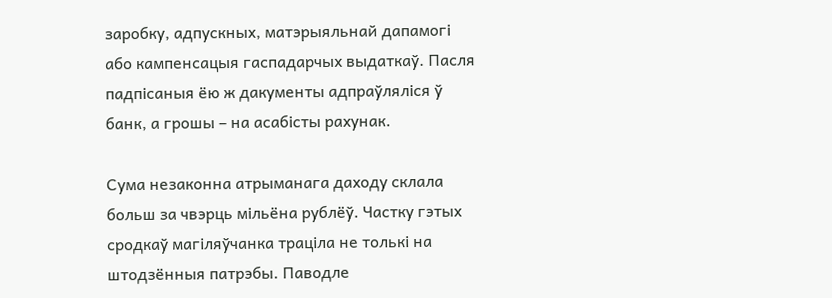заробку, адпускных, матэрыяльнай дапамогі або кампенсацыя гаспадарчых выдаткаў. Пасля падпісаныя ёю ж дакументы адпраўляліся ў банк, а грошы – на асабісты рахунак.

Сума незаконна атрыманага даходу склала больш за чвэрць мільёна рублёў. Частку гэтых сродкаў магіляўчанка траціла не толькі на штодзённыя патрэбы. Паводле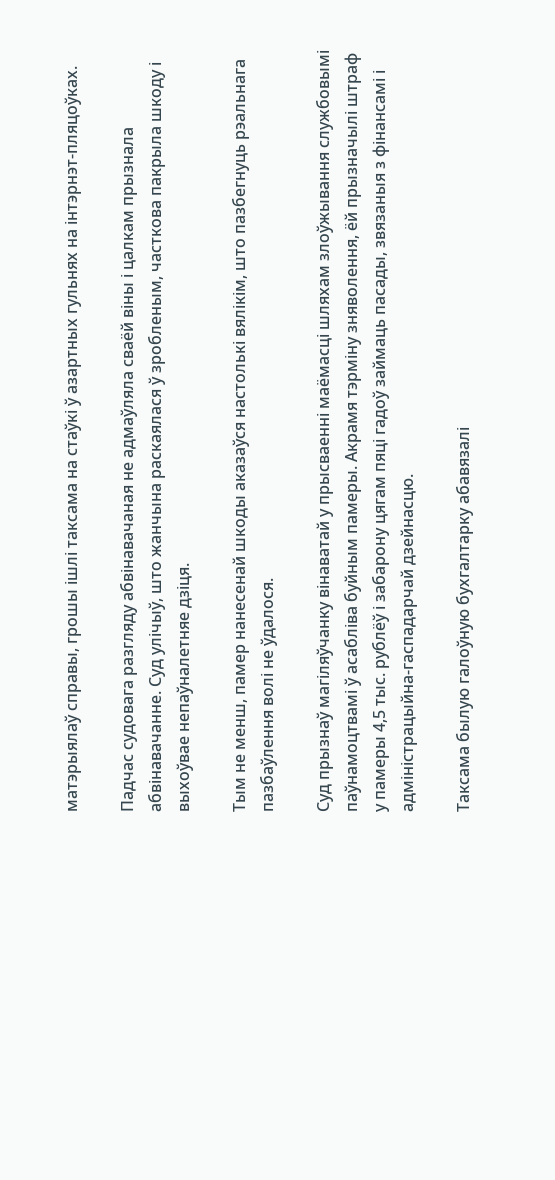матэрыялаў справы, грошы ішлі таксама на стаўкі ў азартных гульнях на інтэрнэт-пляцоўках.

Падчас судовага разгляду абвінавачаная не адмаўляла сваёй віны і цалкам прызнала абвінавачанне. Суд улічыў, што жанчына раскаялася ў зробленым, часткова пакрыла шкоду і выхоўвае непаўналетняе дзіця.

Тым не менш, памер нанесенай шкоды аказаўся настолькі вялікім, што пазбегнуць рэальнага пазбаўлення волі не ўдалося.

Суд прызнаў магіляўчанку вінаватай у прысваенні маёмасці шляхам злоўжывання службовымі паўнамоцтвамі ў асабліва буйным памеры. Акрамя тэрміну зняволення, ёй прызначылі штраф у памеры 4,5 тыс. рублёў і забарону цягам пяці гадоў займаць пасады, звязаныя з фінансамі і адміністрацыйна-гаспадарчай дзейнасцю.

Таксама былую галоўную бухгалтарку абавязалі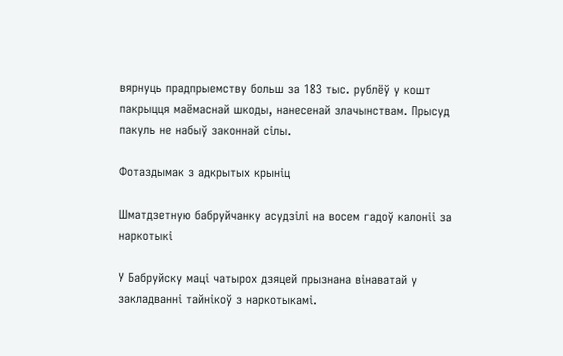вярнуць прадпрыемству больш за 183 тыс. рублёў у кошт пакрыцця маёмаснай шкоды, нанесенай злачынствам. Прысуд пакуль не набыў законнай сілы.

Фотаздымак з адкрытых крыніц

Шматдзетную бабруйчанку асудзілі на восем гадоў калоніі за наркотыкі

У Бабруйску маці чатырох дзяцей прызнана вінаватай у закладванні тайнікоў з наркотыкамі.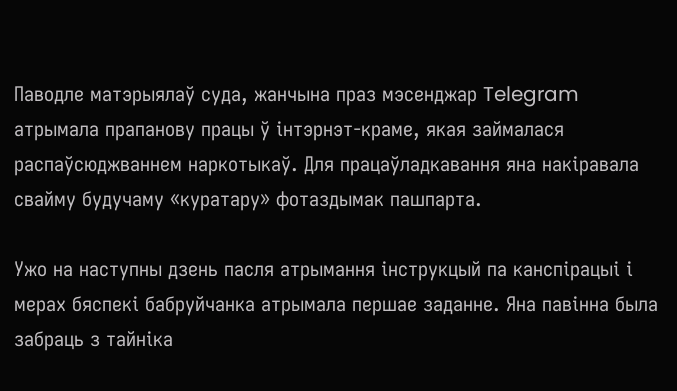Паводле матэрыялаў суда, жанчына праз мэсенджар Telegram атрымала прапанову працы ў інтэрнэт-краме, якая займалася распаўсюджваннем наркотыкаў. Для працаўладкавання яна накіравала свайму будучаму «куратару» фотаздымак пашпарта.

Ужо на наступны дзень пасля атрымання інструкцый па канспірацыі і мерах бяспекі бабруйчанка атрымала першае заданне. Яна павінна была забраць з тайніка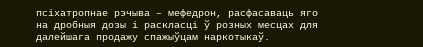псіхатропнае рэчыва – мефедрон, расфасаваць яго на дробныя дозы і раскласці ў розных месцах для далейшага продажу спажыўцам наркотыкаў.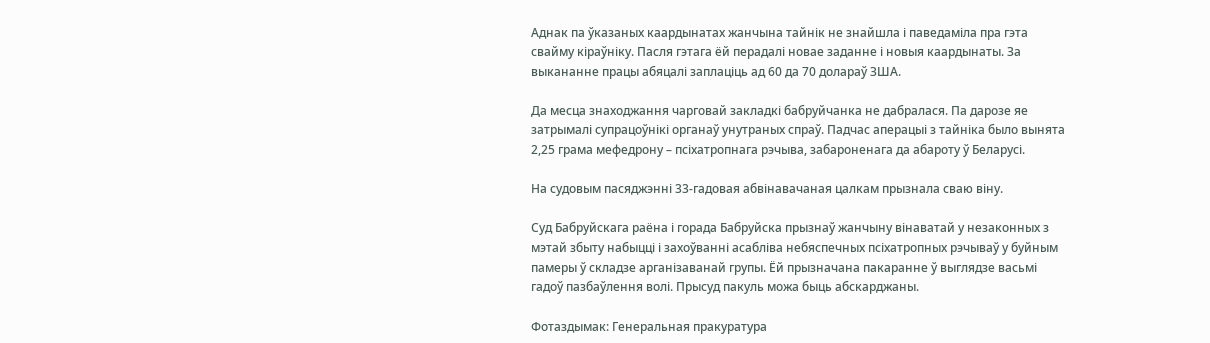Аднак па ўказаных каардынатах жанчына тайнік не знайшла і паведаміла пра гэта свайму кіраўніку. Пасля гэтага ёй перадалі новае заданне і новыя каардынаты. За выкананне працы абяцалі заплаціць ад 60 да 70 долараў ЗША.

Да месца знаходжання чарговай закладкі бабруйчанка не дабралася. Па дарозе яе затрымалі супрацоўнікі органаў унутраных спраў. Падчас аперацыі з тайніка было вынята 2,25 грама мефедрону – псіхатропнага рэчыва, забароненага да абароту ў Беларусі.

На судовым пасяджэнні 33-гадовая абвінавачаная цалкам прызнала сваю віну.

Суд Бабруйскага раёна і горада Бабруйска прызнаў жанчыну вінаватай у незаконных з мэтай збыту набыцці і захоўванні асабліва небяспечных псіхатропных рэчываў у буйным памеры ў складзе арганізаванай групы. Ёй прызначана пакаранне ў выглядзе васьмі гадоў пазбаўлення волі. Прысуд пакуль можа быць абскарджаны.

Фотаздымак: Генеральная пракуратура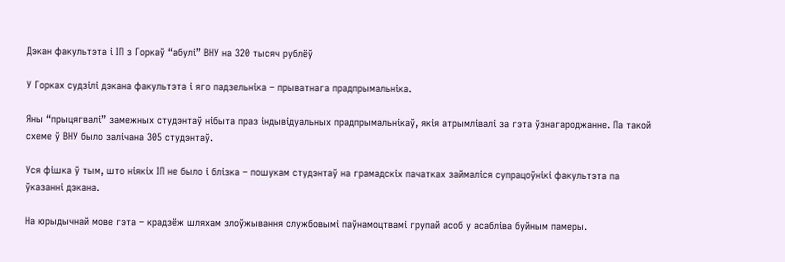Дэкан факультэта і ІП з Горкаў “абулі” ВНУ на 320 тысяч рублёў

У Горках судзілі дэкана факультэта і яго падзельніка – прыватнага прадпрымальніка.

Яны “прыцягвалі” замежных студэнтаў нібыта праз індывідуальных прадпрымальнікаў, якія атрымлівалі за гэта ўзнагароджанне. Па такой схеме ў ВНУ было залічана 305 студэнтаў.

Уся фішка ў тым, што ніякіх ІП не было і блізка – пошукам студэнтаў на грамадскіх пачатках займаліся супрацоўнікі факультэта па ўказанні дэкана.

На юрыдычнай мове гэта – крадзёж шляхам злоўжывання службовымі паўнамоцтвамі групай асоб у асабліва буйным памеры.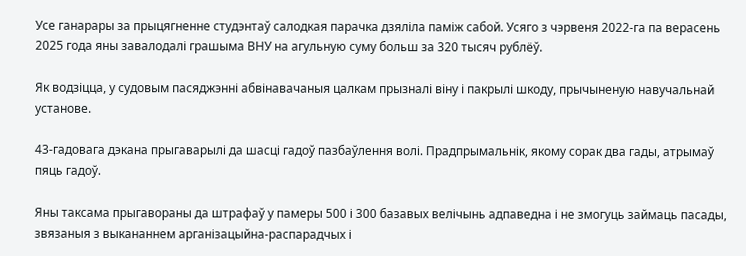Усе ганарары за прыцягненне студэнтаў салодкая парачка дзяліла паміж сабой. Усяго з чэрвеня 2022-га па верасень 2025 года яны завалодалі грашыма ВНУ на агульную суму больш за 320 тысяч рублёў.

Як водзіцца, у судовым пасяджэнні абвінавачаныя цалкам прызналі віну і пакрылі шкоду, прычыненую навучальнай установе.

43-гадовага дэкана прыгаварылі да шасці гадоў пазбаўлення волі. Прадпрымальнік, якому сорак два гады, атрымаў пяць гадоў.

Яны таксама прыгавораны да штрафаў у памеры 500 і 300 базавых велічынь адпаведна і не змогуць займаць пасады, звязаныя з выкананнем арганізацыйна-распарадчых і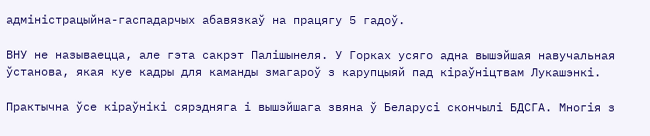адміністрацыйна-гаспадарчых абавязкаў на працягу 5 гадоў.

ВНУ не называецца, але гэта сакрэт Палішынеля. У Горках усяго адна вышэйшая навучальная ўстанова, якая куе кадры для каманды змагароў з карупцыяй пад кіраўніцтвам Лукашэнкі.

Практычна ўсе кіраўнікі сярэдняга і вышэйшага звяна ў Беларусі скончылі БДСГА. Многія з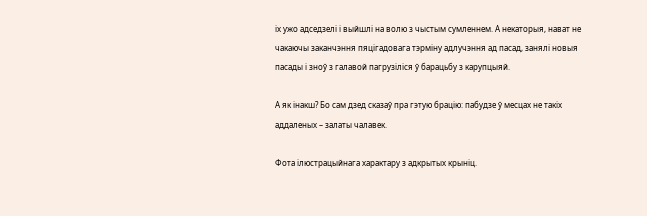іх ужо адседзелі і выйшлі на волю з чыстым сумленнем. А некаторыя, нават не чакаючы заканчэння пяцігадовага тэрміну адлучэння ад пасад, занялі новыя пасады і зноў з галавой пагрузіліся ў барацьбу з карупцыяй.

А як інакш? Бо сам дзед сказаў пра гэтую брацію: пабудзе ў месцах не такіх аддаленых – залаты чалавек.

Фота ілюстрацыйнага характару з адкрытых крыніц.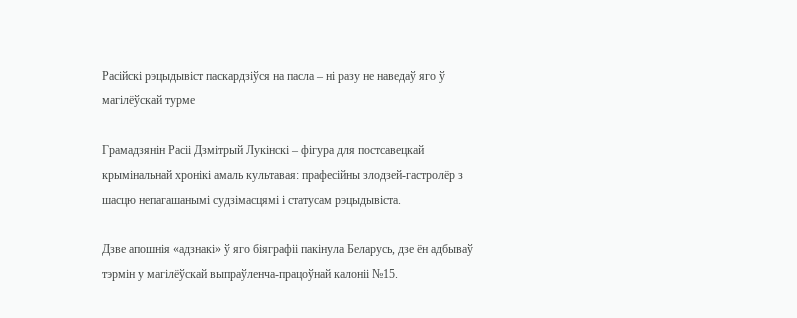Расійскі рэцыдывіст паскардзіўся на пасла – ні разу не наведаў яго ў магілёўскай турме

Грамадзянін Расіі Дзмітрый Лукінскі – фігура для постсавецкай крымінальнай хронікі амаль культавая: прафесійны злодзей-гастролёр з шасцю непагашанымі судзімасцямі і статусам рэцыдывіста.

Дзве апошнія «адзнакі» ў яго біяграфіі пакінула Беларусь, дзе ён адбываў тэрмін у магілёўскай выпраўленча-працоўнай калоніі №15.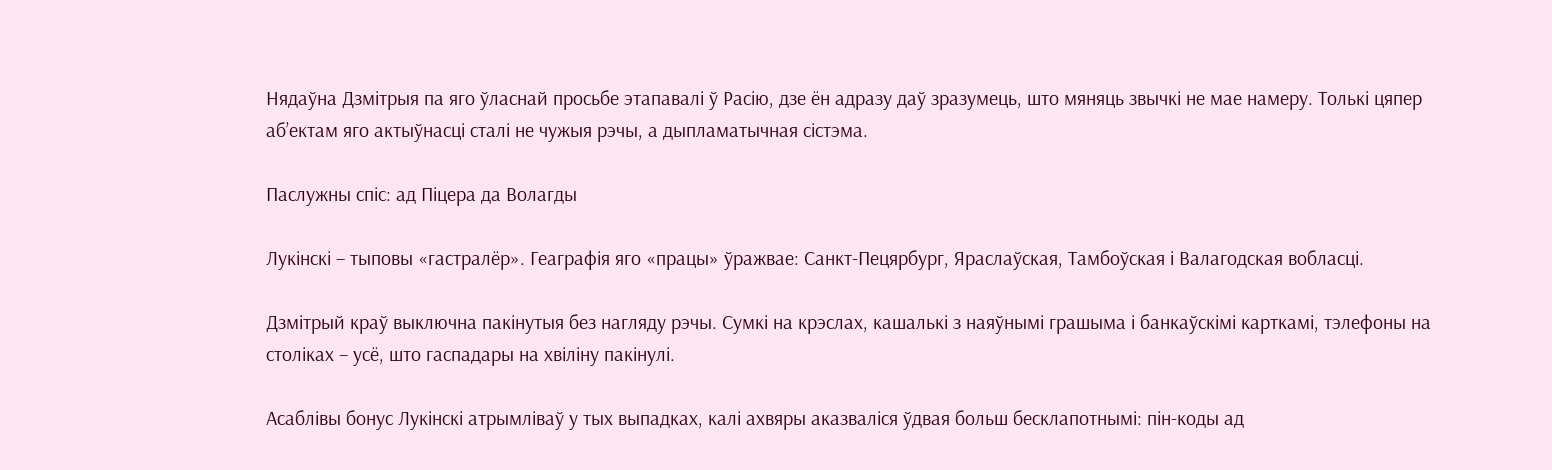Нядаўна Дзмітрыя па яго ўласнай просьбе этапавалі ў Расію, дзе ён адразу даў зразумець, што мяняць звычкі не мае намеру. Толькі цяпер аб’ектам яго актыўнасці сталі не чужыя рэчы, а дыпламатычная сістэма.

Паслужны спіс: ад Піцера да Волагды

Лукінскі – тыповы «гастралёр». Геаграфія яго «працы» ўражвае: Санкт-Пецярбург, Яраслаўская, Тамбоўская і Валагодская вобласці.

Дзмітрый краў выключна пакінутыя без нагляду рэчы. Сумкі на крэслах, кашалькі з наяўнымі грашыма і банкаўскімі карткамі, тэлефоны на століках – усё, што гаспадары на хвіліну пакінулі.

Асаблівы бонус Лукінскі атрымліваў у тых выпадках, калі ахвяры аказваліся ўдвая больш бесклапотнымі: пін-коды ад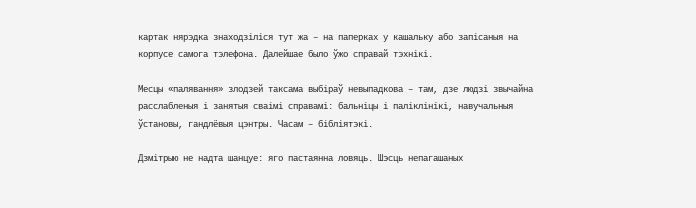картак нярэдка знаходзіліся тут жа – на паперках у кашальку або запісаныя на корпусе самога тэлефона. Далейшае было ўжо справай тэхнікі.

Месцы «палявання» злодзей таксама выбіраў невыпадкова – там, дзе людзі звычайна расслабленыя і занятыя сваімі справамі: бальніцы і паліклінікі, навучальныя ўстановы, гандлёвыя цэнтры. Часам – бібліятэкі.

Дзмітрыю не надта шанцуе: яго пастаянна ловяць. Шэсць непагашаных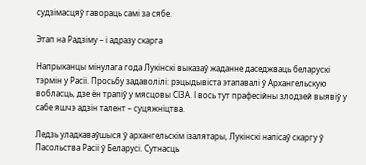судзімасцяў гавораць самі за сябе.

Этап на Радзіму – і адразу скарга

Напрыканцы мінулага года Лукінскі выказаў жаданне даседжваць беларускі тэрмін у Расіі. Просьбу задаволілі: рэцыдывіста этапавалі ў Архангельскую вобласць, дзе ён трапіў у мясцовы СІЗА. І вось тут прафесійны злодзей выявіў у сабе яшчэ адзін талент – суцяжніцтва.

Ледзь уладкаваўшыся ў архангельскім ізалятары, Лукінскі напісаў скаргу ў Пасольства Расіі ў Беларусі. Сутнасць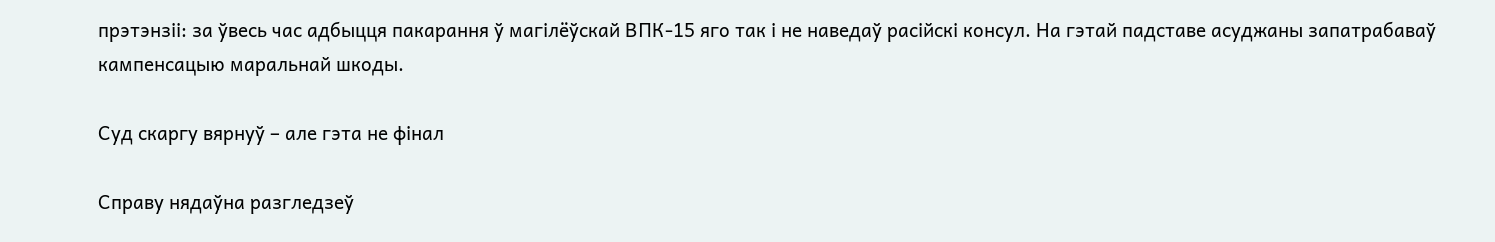прэтэнзіі: за ўвесь час адбыцця пакарання ў магілёўскай ВПК-15 яго так і не наведаў расійскі консул. На гэтай падставе асуджаны запатрабаваў кампенсацыю маральнай шкоды.

Суд скаргу вярнуў – але гэта не фінал

Справу нядаўна разгледзеў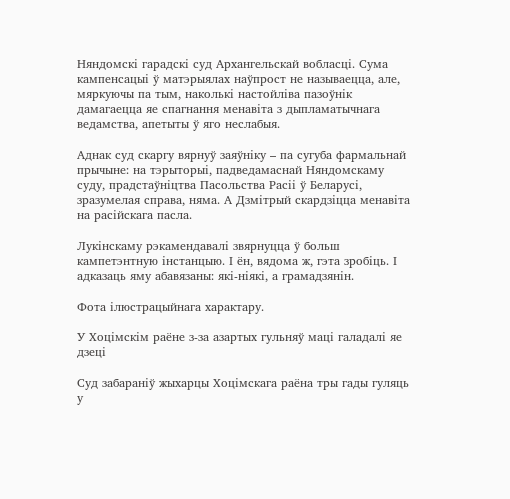Няндомскі гарадскі суд Архангельскай вобласці. Сума кампенсацыі ў матэрыялах наўпрост не называецца, але, мяркуючы па тым, наколькі настойліва пазоўнік дамагаецца яе спагнання менавіта з дыпламатычнага ведамства, апетыты ў яго неслабыя.

Аднак суд скаргу вярнуў заяўніку – па сугуба фармальнай прычыне: на тэрыторыі, падведамаснай Няндомскаму суду, прадстаўніцтва Пасольства Расіі ў Беларусі, зразумелая справа, няма. А Дзмітрый скардзіцца менавіта на расійскага пасла.

Лукінскаму рэкамендавалі звярнуцца ў больш кампетэнтную інстанцыю. І ён, вядома ж, гэта зробіць. І адказаць яму абавязаны: які-ніякі, а грамадзянін.

Фота ілюстрацыйнага характару.

У Хоцімскім раёне з-за азартых гульняў маці галадалі яе дзеці

Суд забараніў жыхарцы Хоцімскага раёна тры гады гуляць у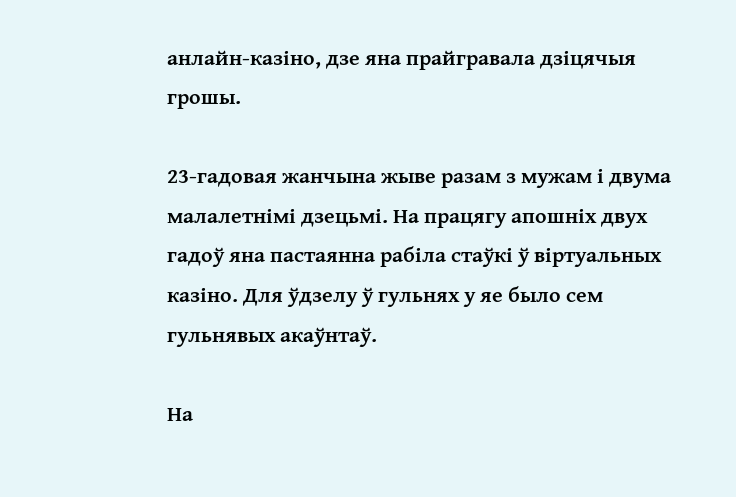анлайн-казіно, дзе яна прайгравала дзіцячыя грошы.

23-гадовая жанчына жыве разам з мужам і двума малалетнімі дзецьмі. На працягу апошніх двух гадоў яна пастаянна рабіла стаўкі ў віртуальных казіно. Для ўдзелу ў гульнях у яе было сем гульнявых акаўнтаў.

На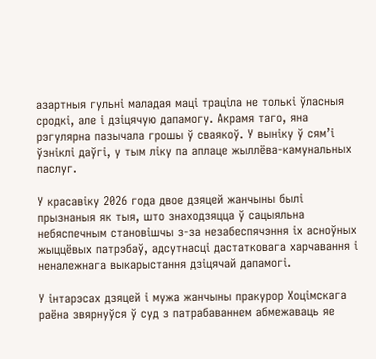азартныя гульні маладая маці траціла не толькі ўласныя сродкі, але і дзіцячую дапамогу. Акрамя таго, яна рэгулярна пазычала грошы ў сваякоў. У выніку ў сям’і ўзніклі даўгі, у тым ліку па аплаце жыллёва-камунальных паслуг.

У красавіку 2026 года двое дзяцей жанчыны былі прызнаныя як тыя, што знаходзяцца ў сацыяльна небяспечным становішчы з-за незабеспячэння іх асноўных жыццёвых патрэбаў, адсутнасці дастатковага харчавання і неналежнага выкарыстання дзіцячай дапамогі.

У інтарэсах дзяцей і мужа жанчыны пракурор Хоцімскага раёна звярнуўся ў суд з патрабаваннем абмежаваць яе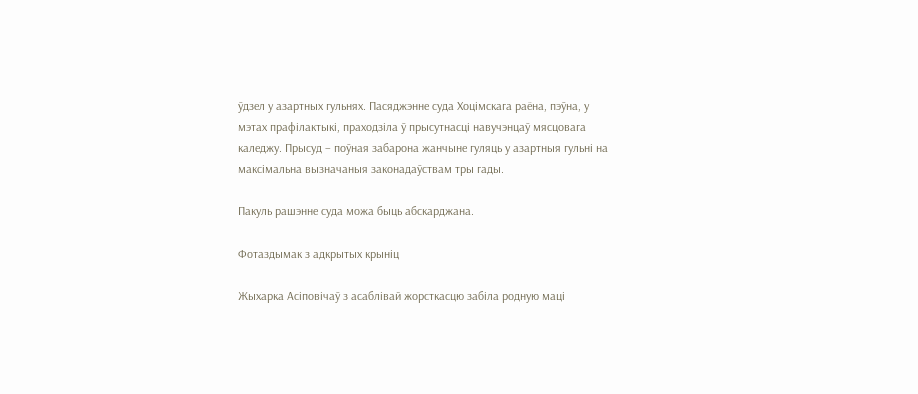ўдзел у азартных гульнях. Пасяджэнне суда Хоцімскага раёна, пэўна, у мэтах прафілактыкі, праходзіла ў прысутнасці навучэнцаў мясцовага каледжу. Прысуд – поўная забарона жанчыне гуляць у азартныя гульні на максімальна вызначаныя законадаўствам тры гады.

Пакуль рашэнне суда можа быць абскарджана.

Фотаздымак з адкрытых крыніц

Жыхарка Асіповічаў з асаблівай жорсткасцю забіла родную маці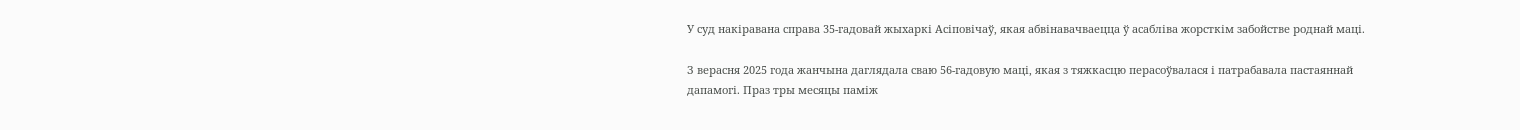У суд накіравана справа 35-гадовай жыхаркі Асіповічаў, якая абвінавачваецца ў асабліва жорсткім забойстве роднай маці.

З верасня 2025 года жанчына даглядала сваю 56-гадовую маці, якая з тяжкасцю перасоўвалася і патрабавала пастаяннай дапамогі. Праз тры месяцы паміж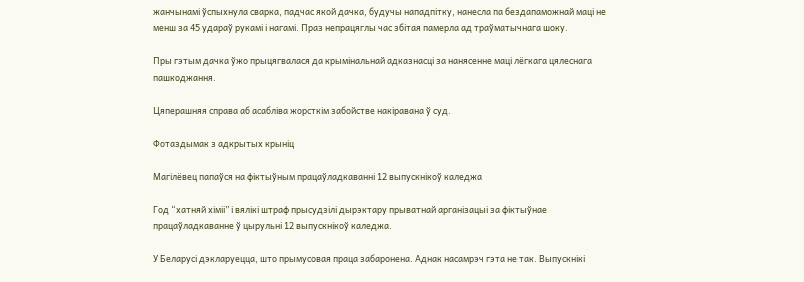жанчынамі ўспыхнула сварка, падчас якой дачка, будучы нападпітку, нанесла па бездапаможнай маці не менш за 45 удараў рукамі і нагамі. Праз непрацяглы час збітая памерла ад траўматычнага шоку.

Пры гэтым дачка ўжо прыцягвалася да крымінальнай адказнасці за нанясенне маці лёгкага цялеснага пашкоджання.

Цяперашняя справа аб асабліва жорсткім забойстве накіравана ў суд.

Фотаздымак з адкрытых крыніц

Магілёвец папаўся на фіктыўным працаўладкаванні 12 выпускнікоў каледжа

Год “хатняй хіміі” і вялікі штраф прысудзілі дырэктару прыватнай арганізацыі за фіктыўнае працаўладкаванне ў цырульні 12 выпускнікоў каледжа.

У Беларусі дэкларуецца, што прымусовая праца забаронена. Аднак насамрэч гэта не так. Выпускнікі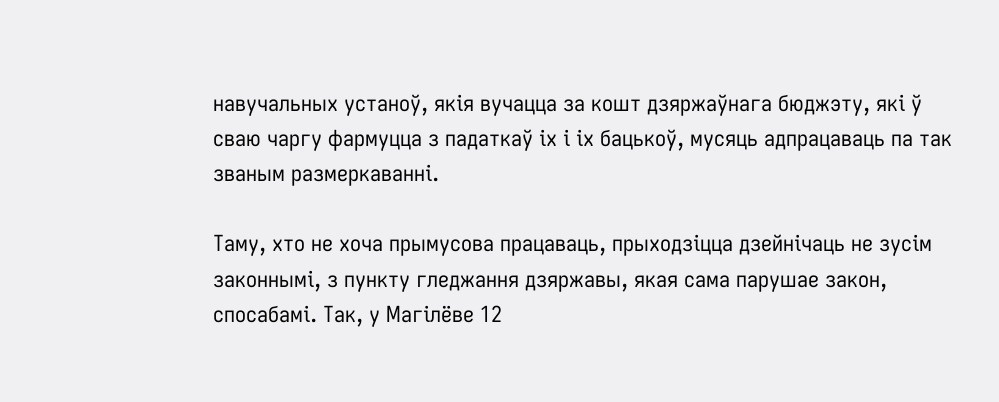навучальных устаноў, якія вучацца за кошт дзяржаўнага бюджэту, які ў сваю чаргу фармуцца з падаткаў іх і іх бацькоў, мусяць адпрацаваць па так званым размеркаванні.

Таму, хто не хоча прымусова працаваць, прыходзіцца дзейнічаць не зусім законнымі, з пункту гледжання дзяржавы, якая сама парушае закон, спосабамі. Так, у Магілёве 12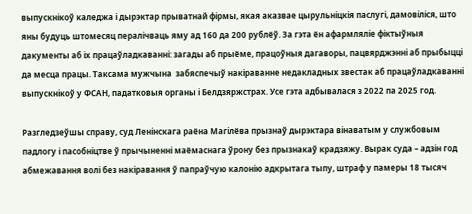выпускнікоў каледжа і дырэктар прыватнай фірмы, якая аказвае цырульніцкія паслугі, дамовіліся, што яны будуць штомесяц пералічваць яму ад 160 да 200 рублёў. За гэта ён афармляліе фіктыўныя дакументы аб іх працаўладкаванні: загады аб прыёме, працоўныя дагаворы, пацвярджэнні аб прыбыцці да месца працы. Таксама мужчына  забяспечыў накіраванне недакладных звестак аб працаўладкаванні выпускнікоў у ФСАН, падатковыя органы і Белдзяржстрах. Усе гэта адбывалася з 2022 па 2025 год.

Разгледзеўшы справу, суд Ленінскага раёна Магілёва прызнаў дырэктара вінаватым у службовым падлогу і пасобніцтве ў прычыненні маёмаснага ўрону без прызнакаў крадзяжу. Вырак суда – адзін год абмежавання волі без накіравання ў папраўчую калонію адкрытага тыпу, штраф у памеры 18 тысяч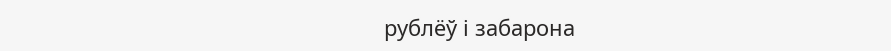рублёў і забарона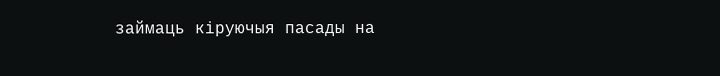займаць кіруючыя пасады на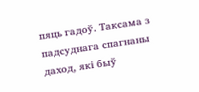пяць гадоў. Таксама з падсуднага спагнаны даход, які быў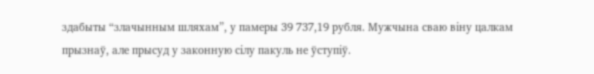здабыты “злачынным шляхам”, у памеры 39 737,19 рубля. Мужчына сваю віну цалкам прызнаў, але прысуд у законную сілу пакуль не ўступіў.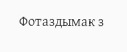Фотаздымак з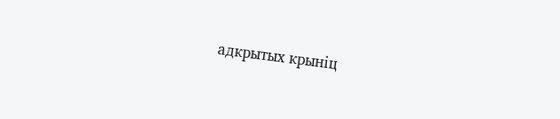адкрытых крыніц